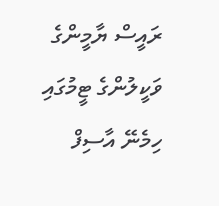ރައީސް ޔާމީންގެ ވަކީލުންގެ ޓީމުގައި ހިމެނޭ އާސިފް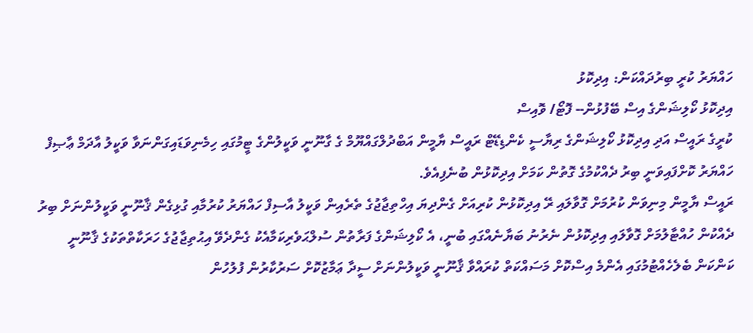ހައްޔަރު ކުރީ ބިރުދައްކަން: އިދިކޮޅު
އިދިކޮޅު ކޯލިޝަންގެ އިސް ބޭފުޅުން-- ފޮޓޯ/ ވޮއިސް
ކުރީގެ ރައީސް އަދި އިދިކޮޅު ކޯލިޝަންގެ ރިޔާސީ ކެންޑިޑޭޓް ރައީސް ޔާމީން އަބްދުލްގައްޔޫމް ގެ ގާނޫނީ ވަކީލުންގެ ޓީމުގައި ހިމެނިވަޑައިގަންނަވާ ވަކީލު އާދަމް ޢާޞިފް ހައްޔަރު ކޮށްފައިވަނީ ބިރު ދެއްކުމުގެ ގޮތުން ކަމަށް އިދިކޮޅުން ބުނެފިއެވެ.
ރައީސް ޔާމީން މިނިވަން ކުރުމަށް ގޮވާލައި ރޭ އިދިކޮޅުން ކުރިއަށް ގެންދިޔަ އިހްތިޖާޖުގެ ތެރެއިން ވަކީލު އާސިފް ހައްޔަރު ކުރުމާއި ގުޅިގެން ޤާނޫނީ ވަކީލުންނަށް ބިރު ދެއްކުން ހުއްޓާލުމަށް ގޮވާލައި އިދިކޮޅުން ނެރުނު ބަޔާނެއްގައި ބުނީ، އެ ކޯލިޝަންގެ ފަރާތުން ސުލްޙަވެރިކަމާއެކު ގެންދެވޭ އިޙުތިޖާޖުގެ ހަރަކާތްތަކުގެ ޤާނޫނީ ކަންކަން ބެލެހެއްޓުމުގައި އެންމެ އިސްކޮށް މަސައްކަތް ކުރައްވާ ޤާނޫނީ ވަކީލުންނަށް ސީދާ ޢަމާޒުކޮށް ސަރުކާރުން ފުލުހުން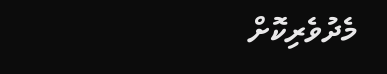މެދުވެރިކޮށް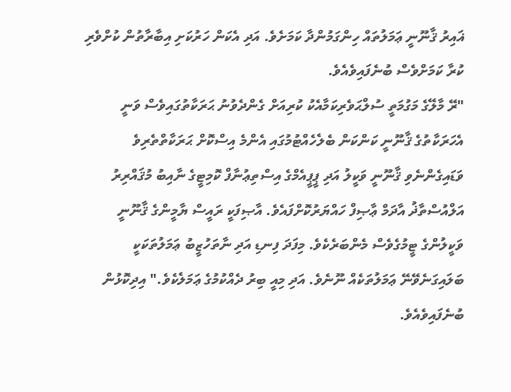ޣައިރު ޤާނޫނީ ޢަމަލުތައް ހިންގަމުންދާ ކަމަށެވެ. އަދި އެކަން ހަރުކަށި އިބާރާތުން ކުށްވެރި ކުރާ ކަމަށްވެސް ބުނެފައިވެއެވެ.
"ރޭ މާލޭގެ މަގުމަތީ ސުލްޙަވެރިކަމާއެކު ކުރިއަށް ގެންދެވުނު ޙަރަކާތުގައިވެސް ވަނީ އެހަރަކާތުގެ ޤާނޫނީ ކަންކަން ބެލެހެއްޓުމުގައި އެންމެ އިސްކޮށް ޙަރަކާތްތެރިވެ ވަޑައިގެންނެވި ޤާނޫނީ ވަކީލު އަދި ޕީޕީއެމްގެ އިސްތިޢުނާފް ކޮމިޓީގެ ނާއިބު މުޤައްރިރު އަލްއުސްތާޛު އާދަމް ޢާޞިފް ހައްޔަރުކޮށްފައެވެ. އާޞިފަކީ ރައީސް ޔާމީންގެ ޤާނޫނީ ވަކީލުންގެ ޓީމުގެވެސް މެންބަރެކެވެ. މިފަދަ ފިނޑި އަދި ނާތަހުޒީބު ޢަމަލުތަކަކީ ބަލައިގަނެވޭނޭ ޢަމަލުތަކެއް ނޫނެވެ. އަދި މިއީ ބިރު ދެއްކުމުގެ ޢަމަލެކެވެ." އިދިކޮޅުން ބުނެފައިވެއެވެ.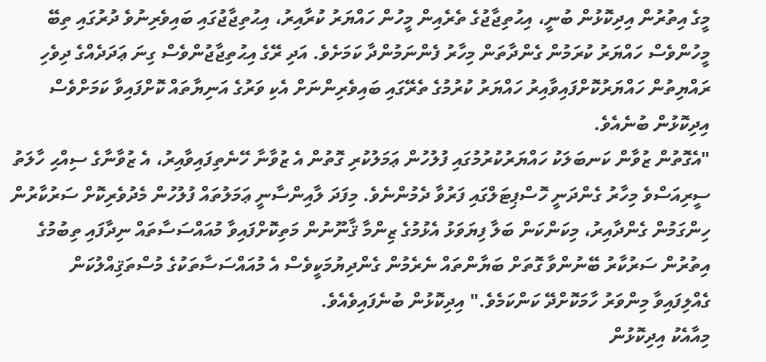މީގެ އިތުރުން އިދިކޮޅުން ބުނީ، އިޙުތިޖާޖުގެ ތެރެއިން މީހުން ހައްޔަރު ކުރާއިރު، އިޙުތިޖާޖުގައި ބައިވެރިނުވެ ދުރުގައި ތިބޭ މީހުންވެސް ހައްޔަރު ކުރަމުން ގެންދާތަން މިހާރު ފެންނަމުންދާ ކަމަށެވެ. އަދި ރޭގެ އިޙުތިޖާޖުންވެސް ގިނަ ޢަދަދެއްގެ ދިވެހި ރައްޔިތުން ހައްޔަރުކޮށްފައިވާއިރު ހައްޔަރު ކުރުމުގެ ތެރޭގައި ބައިވެރިންނަށް އެކި ވަރުގެ އަނިޔާތައް ކޮށްފައިވާ ކަމަށްވެސް އިދިކޮޅުން ބުނެއެވެ.
"އެގޮތުން ޒުވާން ކަނބަލަކު ހައްޔަރުކުރުމުގައި ފުލުހުން ޢަމަލުކުރި ގޮތުން އެ ޒުވާނާ ހޭނެތިފައިވާއިރު، އެ ޒުވާނާގެ ސިއްޙި ހާލަތު ސީރިއަސްވެ މިހާރު ގެންދަނީ ހޮސްޕިޓަލްގައި ފަރުވާ ދެމުންނެވެ. މިފަދަ ލާއިންސާނީ ޢަމަލުތައް ފުލުހުން މެދުވެރިކޮށް ސަރުކާރުން ހިންގަމުން ގެންދާއިރު، މިކަންކަން ބަލާ ފިޔަވަޅު އެޅުމުގެ ޒިންމާ ޤާނޫނުން މަތިކޮށްފައިވާ މުއައްސަސާތައް ނިދާފައި ތިބުމުގެ އިތުރުން ސަރުކާރު ބޭނުންވާ ގޮތަށް ބަޔާންތައް ނެރެމުން ގެންދިޔުމަކީވެސް އެ މުއައްސަސާތަކުގެ މުސްތަޤިއްލުކަން ގެއްލިފައިވާ މިންވަރު ހާމަކޮށްދޭ ކަންކަމެވެ." އިދިކޮޅުން ބުނެފައިވެއެވެ.
މިއާއެކު އިދިކޮޅުން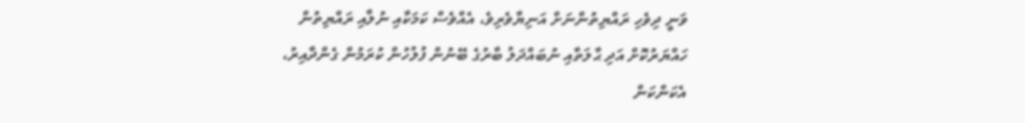ވަނީ ދިވެހި ރައްޔިތުންނަށް އަނިޔާވެރިވެ، އެއްވެސް ކަމަކާއި ނުލާއި ރައްޔިތުން ހައްޔަރުކޮށް އަދި ޙާލަތާއި ނުބައްދަލު ބާރުގެ ބޭނުން ފުލުހުން ކުރަމުން ގެންދާއިރު، އެކަންކަން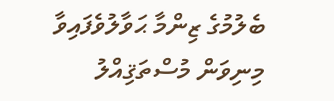ބެލުމުގެ ޒިންމާ ޙަވާލުވެފައިވާ މިނިވަން މުސްތަޤިއްލު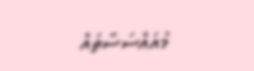މުއައްސަސާތައް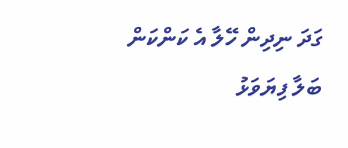ގަދަ ނިދިން ހޭލާ އެ ކަންކަން ބަލާ ފިޔަވަޅު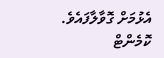އެޅުމަށް ގޮވާލާފައެވެ.
ކޮމެންޓް